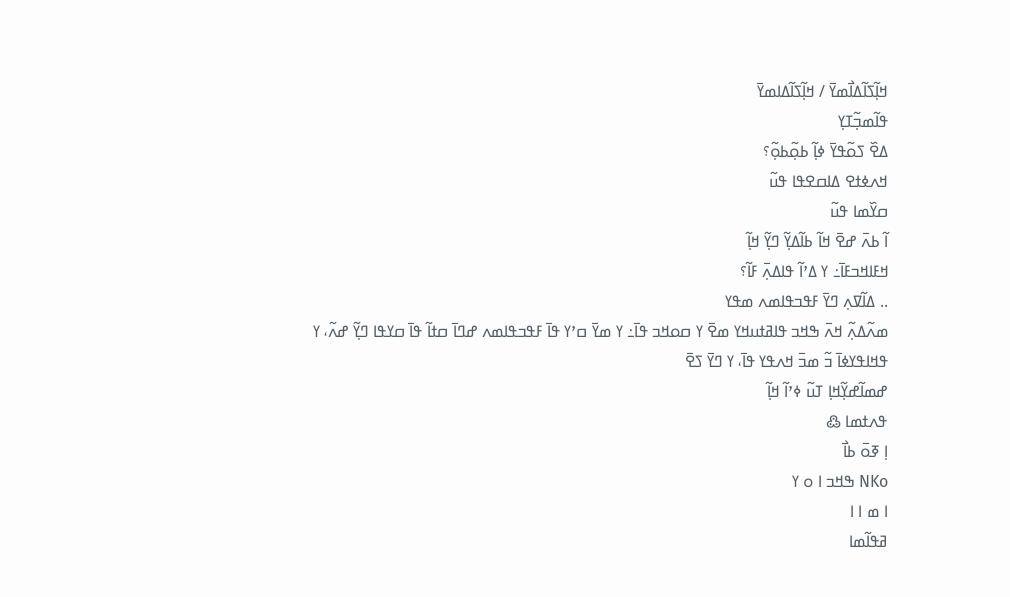ߞߊ߲߬ߖߊ߬ߡߊ߯ߘߌ߫ / ߞߊ߲߬ߖߊ߬ߡߊߘߌ߫
ߟߊ߬ߘߏ߲߬ߠߌ߲
ߡߐ߰ ߖߋ߬ߟߌ߫ ߦߊ߲߬ ߕߋ߲߬ߕߋ߲߬؟
ߞߍߦߙߐ ߡߊߛߐߟߊ ߟߎ߬
ߛߌ߰ߘߊ ߟߎ߬
ߊ߬ ߕߍ߫ ߝߐ߫ ߞߊ߬ ߕߊ߬ߡߌ߲߬ ߣߌ߲߬ ߞߊ߲߬
ߞߓߊߞߏߓߊ߫߸ ߌ ߡߴߊ߬ ߟߊߡߍ߲߫ ߓߊ߬؟
.. ߡߊ߬ߜߍ߲ ߣߌ߫ ߓߟߏߟߊߘߍ ߘߟߌ
ߘߍ߬ߡߍ߲߬ ߞߍ߫ ߒߞߏ ߟߊߥߙߎߞߌ ߘߐ߫ ߌ ߛߋߞߏ ߟߊ߫߸ ߌ ߘߌ߫ ߛߴߌ ߟߊ߫ ߓߟߏߟߊߘߍ ߝߣߊ߫ ߛߙߊ߬ ߟߊ߫ ߛߌߟߊ ߣߌ߲߬ ߝߍ߬، ߌ ߟߞߊߟߌߦߊ߫ ߏ߬ ߘߏ߫ ߞߍߟߌ ߟߊ߫، ߌ ߣߌ߫ ߖߐ߫
ߝߘߊ߬ߝߌ߲߬ߞߊ߲ ߠߎ߬ ߦߴߊ߬ ߞߊ߲߬
ߟߍߙߘߊ ߷
ߊ߲ ߧߋ߫ ߕߊ߯
NKo ߒߞߏ ߊ ߋ ߌ
ߊ ߘ ߊ ߊ
ߥߟߊ߬ߘߊ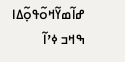ߝߊ߬ߘߌ߬ߞߋ߬ߟߋ߲߬ߡߊ
ߒߞߏ ߦߴߊ߬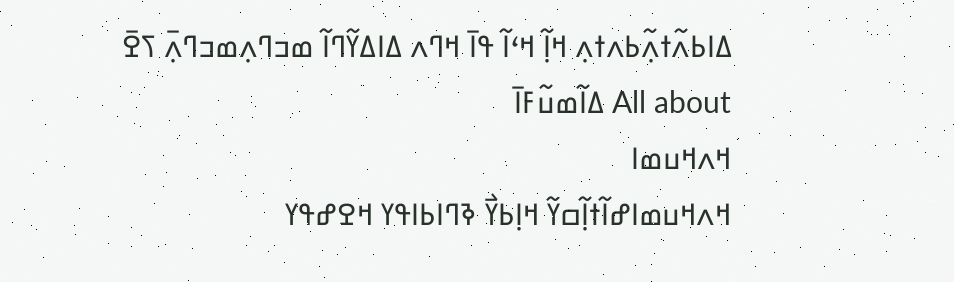ߡߊߕߍ߬ߙߍ߲߬ߕߍߙߍ߲ ߞߊ߲߬ ߞߵߊ߬ ߟߊ߫ ߞߣߍ ߡߊߡߌ߬ߣߊ߬ ߘߏߣߍ߲ߘߏߣߍ߲߫ ߖߐ߫
All about ߡߊ߬ߘߎ߬ߓߊ߫
ߞߍߞߎߘߊ
ߞߍߞߎߘߊߝߊ߬ߙߊ߲߬ߛߌ߬ ߞߊ߲ߕߌ߯ ߢߣߊߕߊߟߌ ߞߐߝߟߌ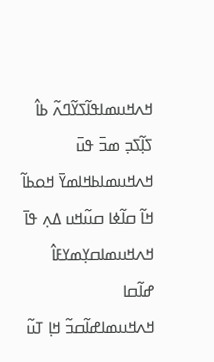ߞߍߞߎߘߊߟߊ߬ߖߌ߬ߣߍ߬ ߕߊ߮ ߖߊ߲߬ߖߏ߲ ߘߏ߫ ߟߎ߫
ߞߍߞߎߘߊߕߞߊߘߌ߫ ߞߋߕߊ߬ ߞߊ߬ ߛߊ߬ߦߊ ߛߎ߬ߞߎ ߡߍ߲ ߟߊ߫
ߞߍߞߎߘߊߛߌ߲ߘߌߓߊ߮ ߝߊ߬ߛߊ
ߞߍߞߎߘߊߝߊ߬ߛߏ߬ ߞߊ߲ ߠߎ߬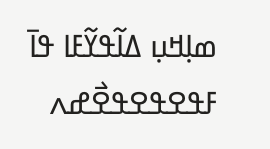ߘߊ߲ߞߎ߲ ߡߊ߬ߟߌ߬ߓߊ ߟߊ߫
ߓߟߐߟߐߟߐ߯ߝߍ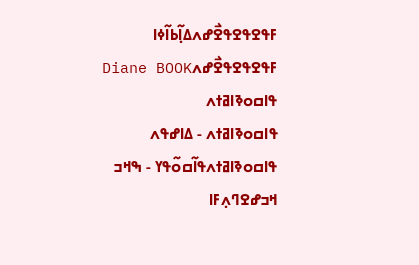ߓߟߐߟߐߟߐ߯ߝߍߡߊ߲߬ߕߊ߬ߦߊ
ߓߟߐߟߐߟߐ߯ߝߍDiane BOOK
ߟߊߛߋߢߊߥߙߍ
ߟߊߛߋߢߊߥߙߍ - ߡߊߝߟߍ
ߟߊߛߋߢߊߥߙߍߟߊ߬ߛߋ߬ߟߌ - ߒߞߏ
ߞߏߝߐߣߍ߲ߓߊ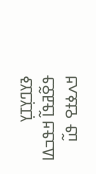ߢߌߣߌ߲ߠߌ߲
ߟߐ߬ߥߟߊ߬ ߞߟߏߡߊ
ߞߍߦߙߐ ߟߎ߬